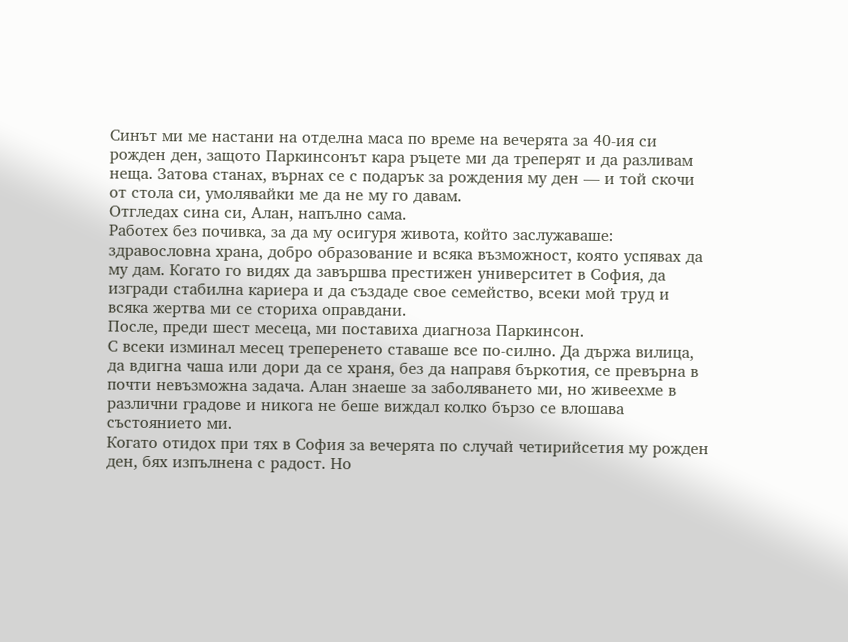Синът ми ме настани на отделна маса по време на вечерята за 40-ия си рожден ден, защото Паркинсонът кара ръцете ми да треперят и да разливам неща. Затова станах, върнах се с подарък за рождения му ден — и той скочи от стола си, умолявайки ме да не му го давам.
Отгледах сина си, Алан, напълно сама.
Работех без почивка, за да му осигуря живота, който заслужаваше: здравословна храна, добро образование и всяка възможност, която успявах да му дам. Когато го видях да завършва престижен университет в София, да изгради стабилна кариера и да създаде свое семейство, всеки мой труд и всяка жертва ми се сториха оправдани.
После, преди шест месеца, ми поставиха диагноза Паркинсон.
С всеки изминал месец треперенето ставаше все по-силно. Да държа вилица, да вдигна чаша или дори да се храня, без да направя бъркотия, се превърна в почти невъзможна задача. Алан знаеше за заболяването ми, но живеехме в различни градове и никога не беше виждал колко бързо се влошава състоянието ми.
Когато отидох при тях в София за вечерята по случай четирийсетия му рожден ден, бях изпълнена с радост. Но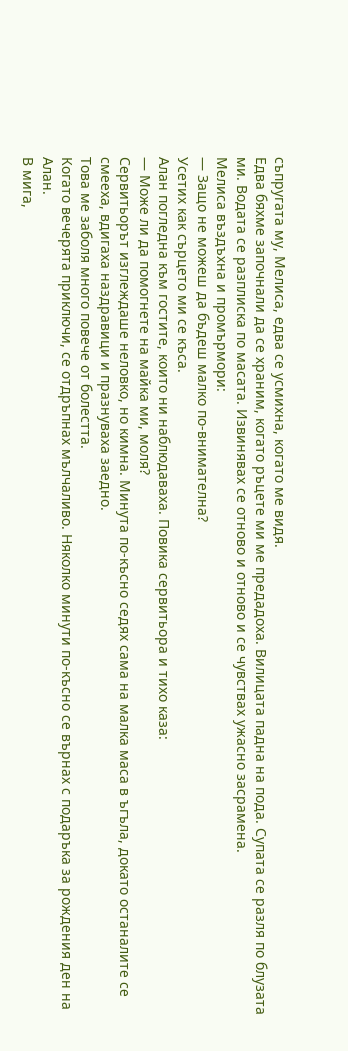съпругата му, Мелиса, едва се усмихна, когато ме видя.
Едва бяхме започнали да се храним, когато ръцете ми ме предадоха. Вилицата падна на пода. Супата се разля по блузата ми. Водата се разплиска по масата. Извинявах се отново и отново и се чувствах ужасно засрамена.
Мелиса въздъхна и промърмори:
— Защо не можеш да бъдеш малко по-внимателна?
Усетих как сърцето ми се къса.
Алан погледна към гостите, които ни наблюдаваха. Повика сервитьора и тихо каза:
— Може ли да помогнете на майка ми, моля?
Сервитьорът изглеждаше неловко, но кимна. Минута по-късно седях сама на малка маса в ъгъла, докато останалите се смееха, вдигаха наздравици и празнуваха заедно.
Това ме заболя много повече от болестта.
Когато вечерята приключи, се отдръпнах мълчаливо. Няколко минути по-късно се върнах с подаръка за рождения ден на Алан.
В мига,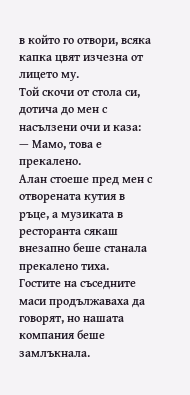в който го отвори, всяка капка цвят изчезна от лицето му.
Той скочи от стола си, дотича до мен с насълзени очи и каза:
— Мамо, това е прекалено.
Алан стоеше пред мен с отворената кутия в ръце, а музиката в ресторанта сякаш внезапно беше станала прекалено тиха.
Гостите на съседните маси продължаваха да говорят, но нашата компания беше замлъкнала.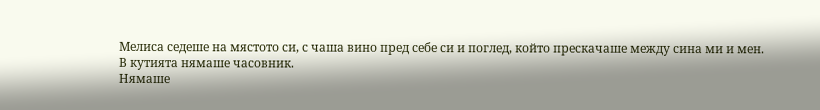Мелиса седеше на мястото си, с чаша вино пред себе си и поглед, който прескачаше между сина ми и мен.
В кутията нямаше часовник.
Нямаше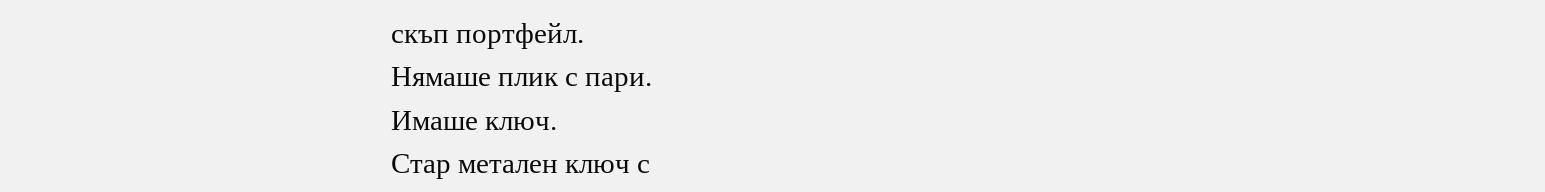скъп портфейл.
Нямаше плик с пари.
Имаше ключ.
Стар метален ключ с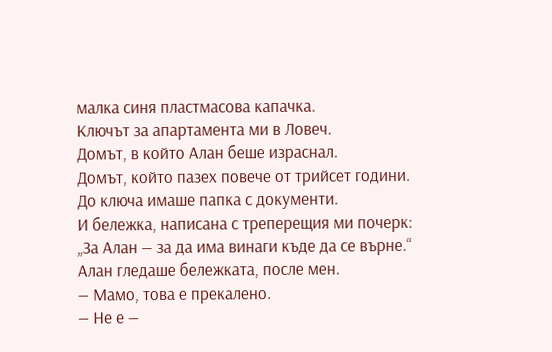малка синя пластмасова капачка.
Ключът за апартамента ми в Ловеч.
Домът, в който Алан беше израснал.
Домът, който пазех повече от трийсет години.
До ключа имаше папка с документи.
И бележка, написана с треперещия ми почерк:
„За Алан — за да има винаги къде да се върне.“
Алан гледаше бележката, после мен.
— Мамо, това е прекалено.
— Не е —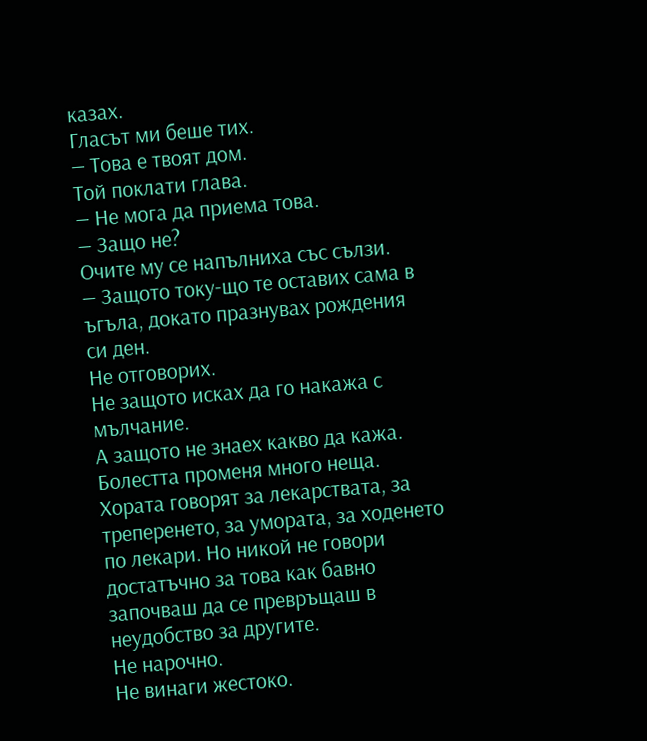казах.
Гласът ми беше тих.
— Това е твоят дом.
Той поклати глава.
— Не мога да приема това.
— Защо не?
Очите му се напълниха със сълзи.
— Защото току-що те оставих сама в ъгъла, докато празнувах рождения си ден.
Не отговорих.
Не защото исках да го накажа с мълчание.
А защото не знаех какво да кажа.
Болестта променя много неща. Хората говорят за лекарствата, за треперенето, за умората, за ходенето по лекари. Но никой не говори достатъчно за това как бавно започваш да се превръщаш в неудобство за другите.
Не нарочно.
Не винаги жестоко.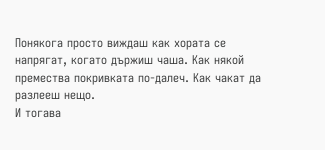Понякога просто виждаш как хората се напрягат, когато държиш чаша. Как някой премества покривката по-далеч. Как чакат да разлееш нещо.
И тогава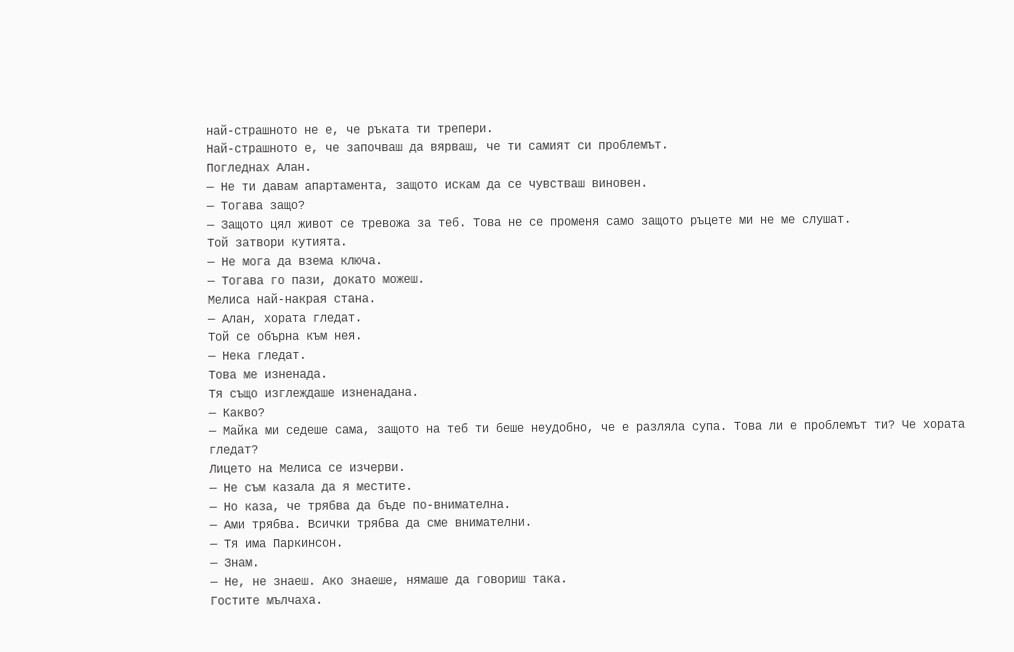най-страшното не е, че ръката ти трепери.
Най-страшното е, че започваш да вярваш, че ти самият си проблемът.
Погледнах Алан.
— Не ти давам апартамента, защото искам да се чувстваш виновен.
— Тогава защо?
— Защото цял живот се тревожа за теб. Това не се променя само защото ръцете ми не ме слушат.
Той затвори кутията.
— Не мога да взема ключа.
— Тогава го пази, докато можеш.
Мелиса най-накрая стана.
— Алан, хората гледат.
Той се обърна към нея.
— Нека гледат.
Това ме изненада.
Тя също изглеждаше изненадана.
— Какво?
— Майка ми седеше сама, защото на теб ти беше неудобно, че е разляла супа. Това ли е проблемът ти? Че хората гледат?
Лицето на Мелиса се изчерви.
— Не съм казала да я местите.
— Но каза, че трябва да бъде по-внимателна.
— Ами трябва. Всички трябва да сме внимателни.
— Тя има Паркинсон.
— Знам.
— Не, не знаеш. Ако знаеше, нямаше да говориш така.
Гостите мълчаха.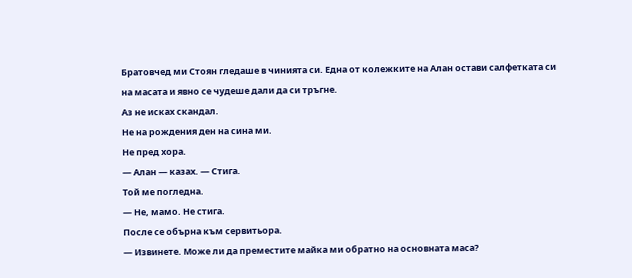Братовчед ми Стоян гледаше в чинията си. Една от колежките на Алан остави салфетката си на масата и явно се чудеше дали да си тръгне.
Аз не исках скандал.
Не на рождения ден на сина ми.
Не пред хора.
— Алан — казах. — Стига.
Той ме погледна.
— Не, мамо. Не стига.
После се обърна към сервитьора.
— Извинете. Може ли да преместите майка ми обратно на основната маса?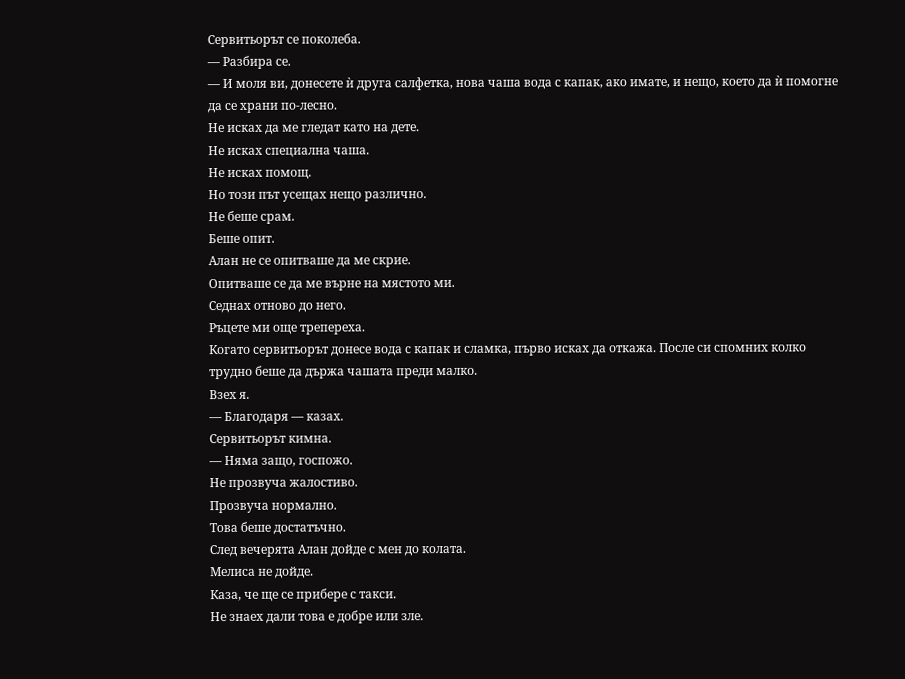Сервитьорът се поколеба.
— Разбира се.
— И моля ви, донесете ѝ друга салфетка, нова чаша вода с капак, ако имате, и нещо, което да ѝ помогне да се храни по-лесно.
Не исках да ме гледат като на дете.
Не исках специална чаша.
Не исках помощ.
Но този път усещах нещо различно.
Не беше срам.
Беше опит.
Алан не се опитваше да ме скрие.
Опитваше се да ме върне на мястото ми.
Седнах отново до него.
Ръцете ми още трепереха.
Когато сервитьорът донесе вода с капак и сламка, първо исках да откажа. После си спомних колко трудно беше да държа чашата преди малко.
Взех я.
— Благодаря — казах.
Сервитьорът кимна.
— Няма защо, госпожо.
Не прозвуча жалостиво.
Прозвуча нормално.
Това беше достатъчно.
След вечерята Алан дойде с мен до колата.
Мелиса не дойде.
Каза, че ще се прибере с такси.
Не знаех дали това е добре или зле.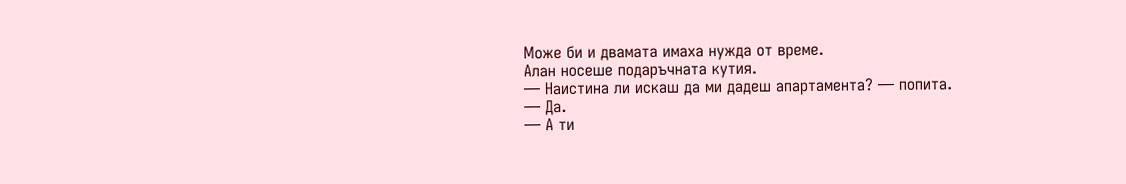Може би и двамата имаха нужда от време.
Алан носеше подаръчната кутия.
— Наистина ли искаш да ми дадеш апартамента? — попита.
— Да.
— А ти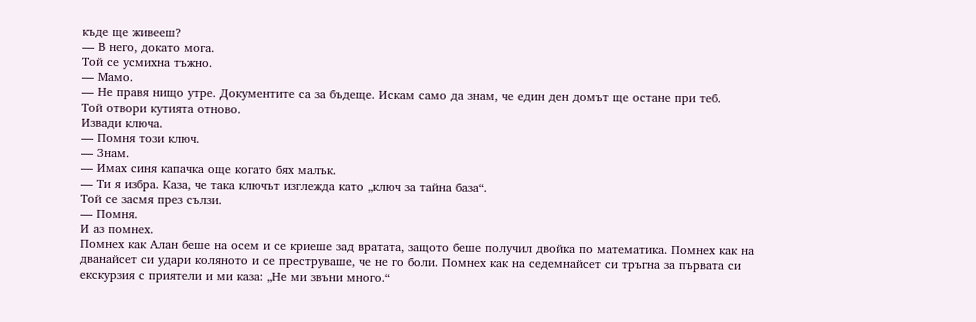къде ще живееш?
— В него, докато мога.
Той се усмихна тъжно.
— Мамо.
— Не правя нищо утре. Документите са за бъдеще. Искам само да знам, че един ден домът ще остане при теб.
Той отвори кутията отново.
Извади ключа.
— Помня този ключ.
— Знам.
— Имах синя капачка още когато бях малък.
— Ти я избра. Каза, че така ключът изглежда като „ключ за тайна база“.
Той се засмя през сълзи.
— Помня.
И аз помнех.
Помнех как Алан беше на осем и се криеше зад вратата, защото беше получил двойка по математика. Помнех как на дванайсет си удари коляното и се преструваше, че не го боли. Помнех как на седемнайсет си тръгна за първата си екскурзия с приятели и ми каза: „Не ми звъни много.“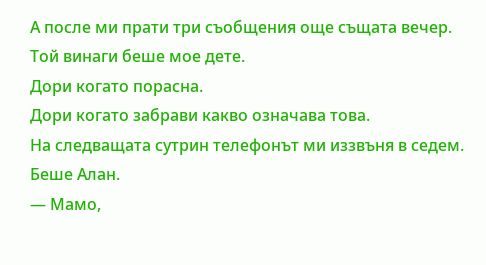А после ми прати три съобщения още същата вечер.
Той винаги беше мое дете.
Дори когато порасна.
Дори когато забрави какво означава това.
На следващата сутрин телефонът ми иззвъня в седем.
Беше Алан.
— Мамо,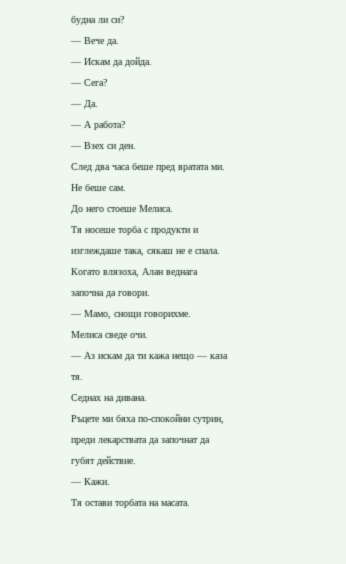будна ли си?
— Вече да.
— Искам да дойда.
— Сега?
— Да.
— А работа?
— Взех си ден.
След два часа беше пред вратата ми.
Не беше сам.
До него стоеше Мелиса.
Тя носеше торба с продукти и изглеждаше така, сякаш не е спала.
Когато влязоха, Алан веднага започна да говори.
— Мамо, снощи говорихме.
Мелиса сведе очи.
— Аз искам да ти кажа нещо — каза тя.
Седнах на дивана.
Ръцете ми бяха по-спокойни сутрин, преди лекарствата да започнат да губят действие.
— Кажи.
Тя остави торбата на масата.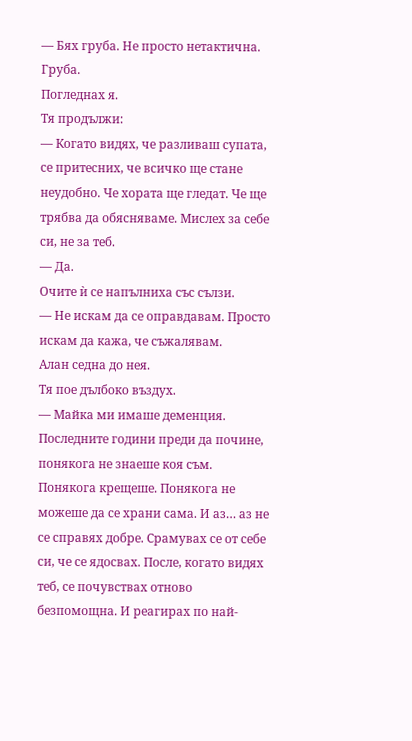— Бях груба. Не просто нетактична. Груба.
Погледнах я.
Тя продължи:
— Когато видях, че разливаш супата, се притесних, че всичко ще стане неудобно. Че хората ще гледат. Че ще трябва да обясняваме. Мислех за себе си, не за теб.
— Да.
Очите ѝ се напълниха със сълзи.
— Не искам да се оправдавам. Просто искам да кажа, че съжалявам.
Алан седна до нея.
Тя пое дълбоко въздух.
— Майка ми имаше деменция. Последните години преди да почине, понякога не знаеше коя съм. Понякога крещеше. Понякога не можеше да се храни сама. И аз… аз не се справях добре. Срамувах се от себе си, че се ядосвах. После, когато видях теб, се почувствах отново безпомощна. И реагирах по най-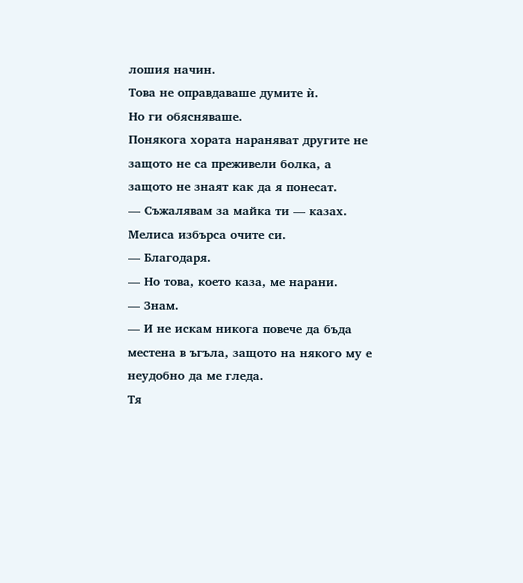лошия начин.
Това не оправдаваше думите ѝ.
Но ги обясняваше.
Понякога хората нараняват другите не защото не са преживели болка, а защото не знаят как да я понесат.
— Съжалявам за майка ти — казах.
Мелиса избърса очите си.
— Благодаря.
— Но това, което каза, ме нарани.
— Знам.
— И не искам никога повече да бъда местена в ъгъла, защото на някого му е неудобно да ме гледа.
Тя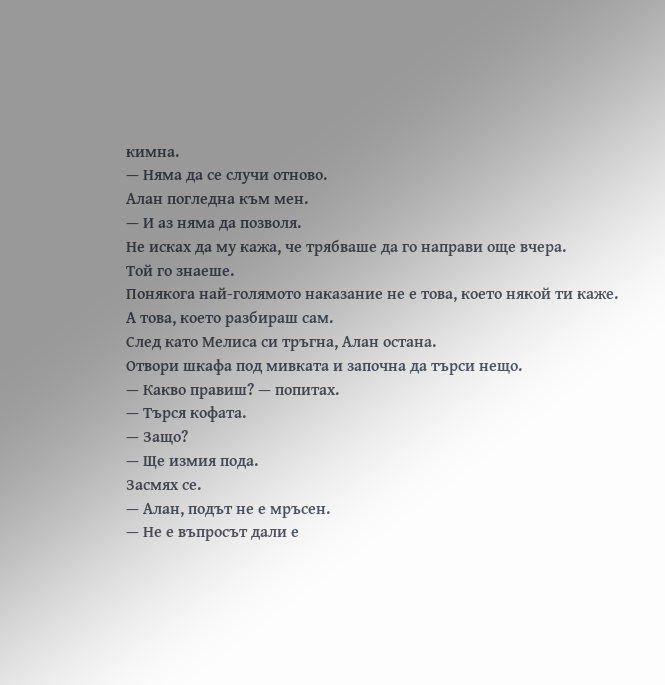кимна.
— Няма да се случи отново.
Алан погледна към мен.
— И аз няма да позволя.
Не исках да му кажа, че трябваше да го направи още вчера.
Той го знаеше.
Понякога най-голямото наказание не е това, което някой ти каже.
А това, което разбираш сам.
След като Мелиса си тръгна, Алан остана.
Отвори шкафа под мивката и започна да търси нещо.
— Какво правиш? — попитах.
— Търся кофата.
— Защо?
— Ще измия пода.
Засмях се.
— Алан, подът не е мръсен.
— Не е въпросът дали е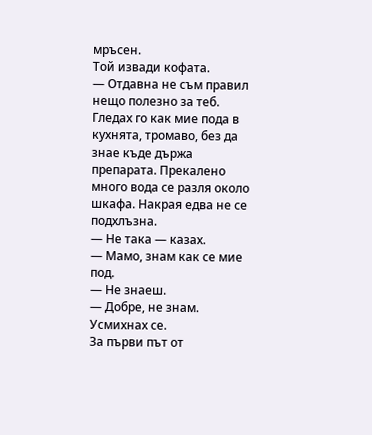мръсен.
Той извади кофата.
— Отдавна не съм правил нещо полезно за теб.
Гледах го как мие пода в кухнята, тромаво, без да знае къде държа препарата. Прекалено много вода се разля около шкафа. Накрая едва не се подхлъзна.
— Не така — казах.
— Мамо, знам как се мие под.
— Не знаеш.
— Добре, не знам.
Усмихнах се.
За първи път от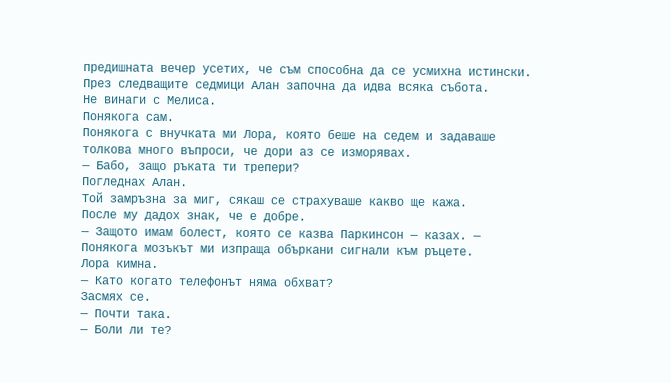предишната вечер усетих, че съм способна да се усмихна истински.
През следващите седмици Алан започна да идва всяка събота.
Не винаги с Мелиса.
Понякога сам.
Понякога с внучката ми Лора, която беше на седем и задаваше толкова много въпроси, че дори аз се изморявах.
— Бабо, защо ръката ти трепери?
Погледнах Алан.
Той замръзна за миг, сякаш се страхуваше какво ще кажа.
После му дадох знак, че е добре.
— Защото имам болест, която се казва Паркинсон — казах. — Понякога мозъкът ми изпраща объркани сигнали към ръцете.
Лора кимна.
— Като когато телефонът няма обхват?
Засмях се.
— Почти така.
— Боли ли те?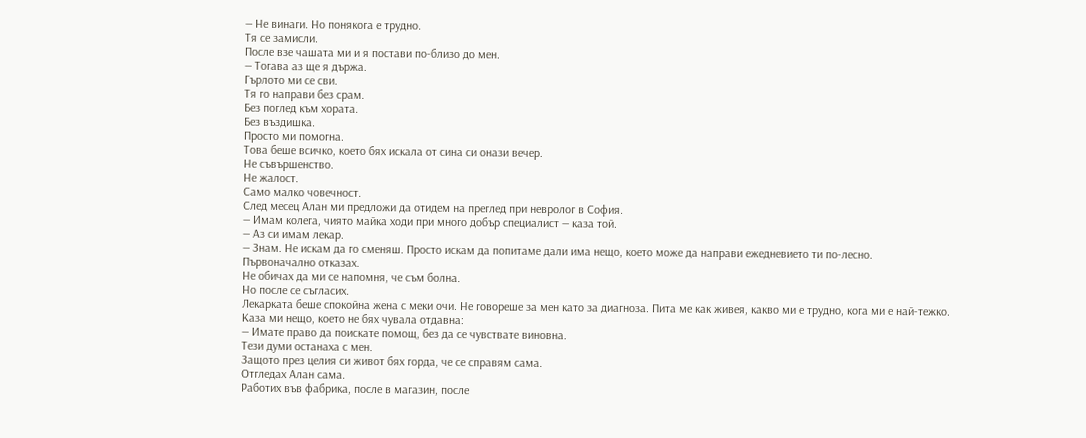— Не винаги. Но понякога е трудно.
Тя се замисли.
После взе чашата ми и я постави по-близо до мен.
— Тогава аз ще я държа.
Гърлото ми се сви.
Тя го направи без срам.
Без поглед към хората.
Без въздишка.
Просто ми помогна.
Това беше всичко, което бях искала от сина си онази вечер.
Не съвършенство.
Не жалост.
Само малко човечност.
След месец Алан ми предложи да отидем на преглед при невролог в София.
— Имам колега, чиято майка ходи при много добър специалист — каза той.
— Аз си имам лекар.
— Знам. Не искам да го сменяш. Просто искам да попитаме дали има нещо, което може да направи ежедневието ти по-лесно.
Първоначално отказах.
Не обичах да ми се напомня, че съм болна.
Но после се съгласих.
Лекарката беше спокойна жена с меки очи. Не говореше за мен като за диагноза. Пита ме как живея, какво ми е трудно, кога ми е най-тежко.
Каза ми нещо, което не бях чувала отдавна:
— Имате право да поискате помощ, без да се чувствате виновна.
Тези думи останаха с мен.
Защото през целия си живот бях горда, че се справям сама.
Отгледах Алан сама.
Работих във фабрика, после в магазин, после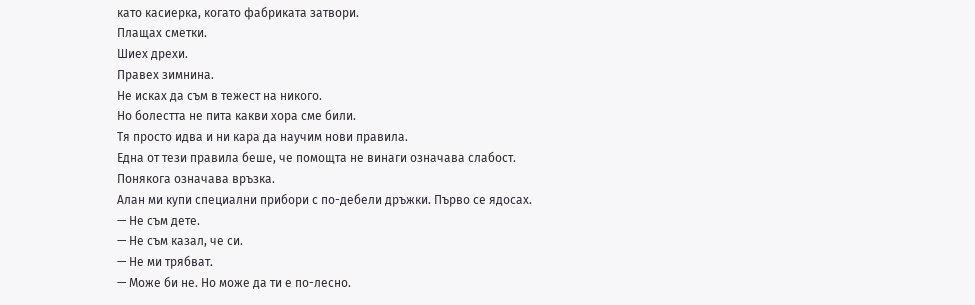като касиерка, когато фабриката затвори.
Плащах сметки.
Шиех дрехи.
Правех зимнина.
Не исках да съм в тежест на никого.
Но болестта не пита какви хора сме били.
Тя просто идва и ни кара да научим нови правила.
Една от тези правила беше, че помощта не винаги означава слабост.
Понякога означава връзка.
Алан ми купи специални прибори с по-дебели дръжки. Първо се ядосах.
— Не съм дете.
— Не съм казал, че си.
— Не ми трябват.
— Може би не. Но може да ти е по-лесно.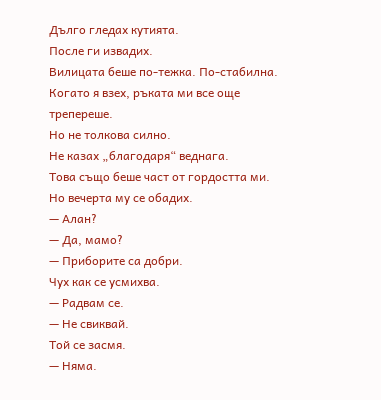Дълго гледах кутията.
После ги извадих.
Вилицата беше по-тежка. По-стабилна.
Когато я взех, ръката ми все още трепереше.
Но не толкова силно.
Не казах „благодаря“ веднага.
Това също беше част от гордостта ми.
Но вечерта му се обадих.
— Алан?
— Да, мамо?
— Приборите са добри.
Чух как се усмихва.
— Радвам се.
— Не свиквай.
Той се засмя.
— Няма.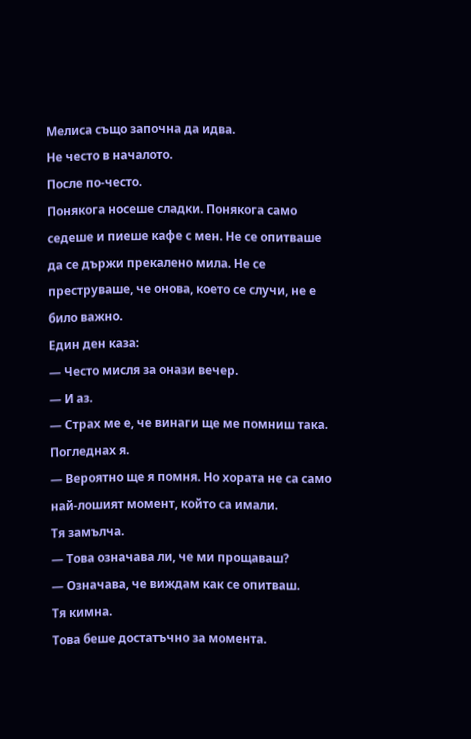Мелиса също започна да идва.
Не често в началото.
После по-често.
Понякога носеше сладки. Понякога само седеше и пиеше кафе с мен. Не се опитваше да се държи прекалено мила. Не се преструваше, че онова, което се случи, не е било важно.
Един ден каза:
— Често мисля за онази вечер.
— И аз.
— Страх ме е, че винаги ще ме помниш така.
Погледнах я.
— Вероятно ще я помня. Но хората не са само най-лошият момент, който са имали.
Тя замълча.
— Това означава ли, че ми прощаваш?
— Означава, че виждам как се опитваш.
Тя кимна.
Това беше достатъчно за момента.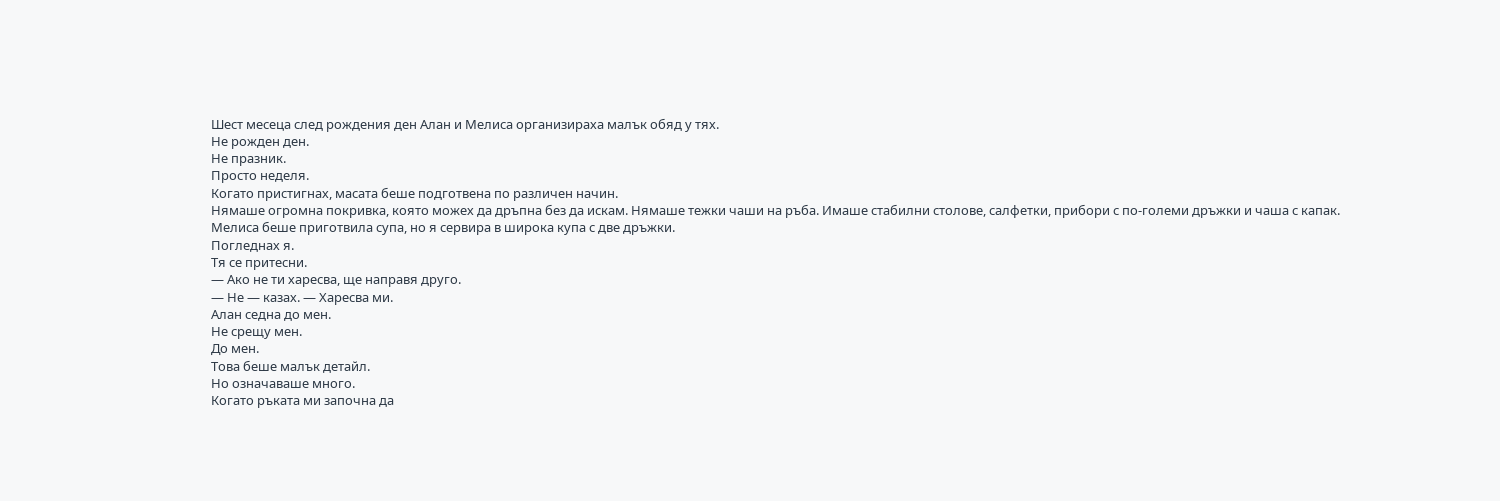Шест месеца след рождения ден Алан и Мелиса организираха малък обяд у тях.
Не рожден ден.
Не празник.
Просто неделя.
Когато пристигнах, масата беше подготвена по различен начин.
Нямаше огромна покривка, която можех да дръпна без да искам. Нямаше тежки чаши на ръба. Имаше стабилни столове, салфетки, прибори с по-големи дръжки и чаша с капак.
Мелиса беше приготвила супа, но я сервира в широка купа с две дръжки.
Погледнах я.
Тя се притесни.
— Ако не ти харесва, ще направя друго.
— Не — казах. — Харесва ми.
Алан седна до мен.
Не срещу мен.
До мен.
Това беше малък детайл.
Но означаваше много.
Когато ръката ми започна да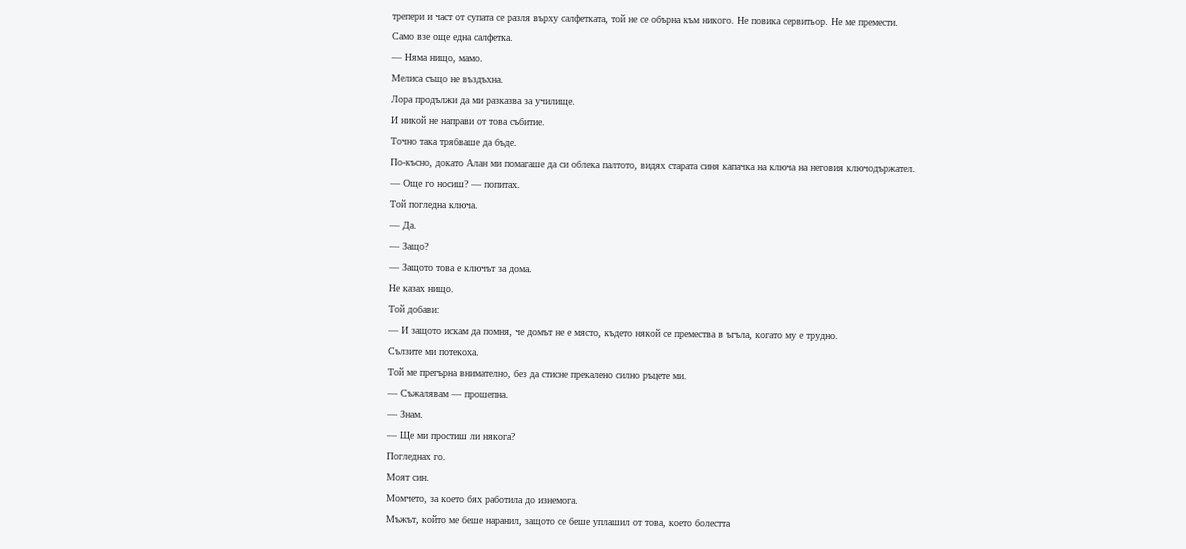трепери и част от супата се разля върху салфетката, той не се обърна към никого. Не повика сервитьор. Не ме премести.
Само взе още една салфетка.
— Няма нищо, мамо.
Мелиса също не въздъхна.
Лора продължи да ми разказва за училище.
И никой не направи от това събитие.
Точно така трябваше да бъде.
По-късно, докато Алан ми помагаше да си облека палтото, видях старата синя капачка на ключа на неговия ключодържател.
— Още го носиш? — попитах.
Той погледна ключа.
— Да.
— Защо?
— Защото това е ключът за дома.
Не казах нищо.
Той добави:
— И защото искам да помня, че домът не е място, където някой се премества в ъгъла, когато му е трудно.
Сълзите ми потекоха.
Той ме прегърна внимателно, без да стисне прекалено силно ръцете ми.
— Съжалявам — прошепна.
— Знам.
— Ще ми простиш ли някога?
Погледнах го.
Моят син.
Момчето, за което бях работила до изнемога.
Мъжът, който ме беше наранил, защото се беше уплашил от това, което болестта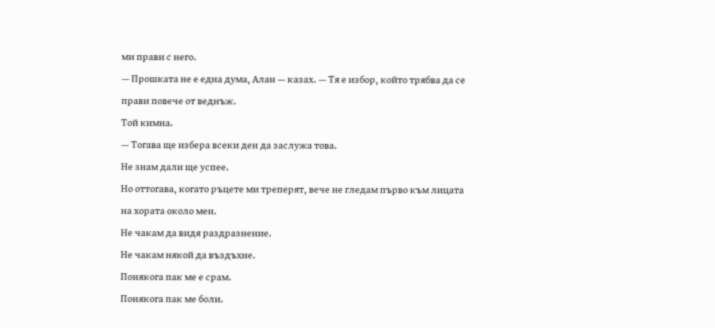ми прави с него.
— Прошката не е една дума, Алан — казах. — Тя е избор, който трябва да се прави повече от веднъж.
Той кимна.
— Тогава ще избера всеки ден да заслужа това.
Не знам дали ще успее.
Но оттогава, когато ръцете ми треперят, вече не гледам първо към лицата на хората около мен.
Не чакам да видя раздразнение.
Не чакам някой да въздъхне.
Понякога пак ме е срам.
Понякога пак ме боли.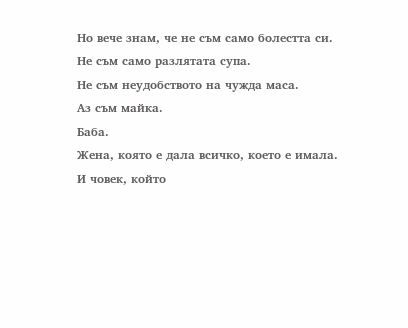Но вече знам, че не съм само болестта си.
Не съм само разлятата супа.
Не съм неудобството на чужда маса.
Аз съм майка.
Баба.
Жена, която е дала всичко, което е имала.
И човек, който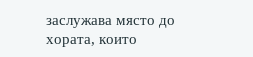заслужава място до хората, които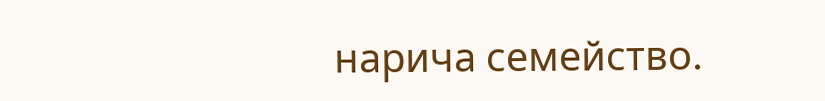нарича семейство.